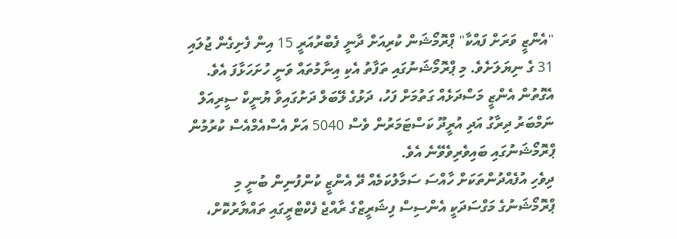"އެންޒީ ވަރަށް ފައްކާ" ޕްރޮމޯޝަން ކުރިއަށް ދާނީ ފެބްރުއަރީ 15 އިން ފެށިގެން ޖުލައި 31 ގެ ނިޔަލަށެވެ. މި ޕްރޮމޯޝަނުގައި ތަފާތު އެކި އިނާމުތައް ވަނީ ހުށަހަޅާފަ އެވެ.
އެގޮތުން އެންޒީ މަސްދަޅެއް ގަތުމަށް ފަހު، ދަޅުގެ ލޭބަލް ދަށުގައިވާ ޔުނީކް ސީރިއަލް ނަމްބަރު ދިރާގު އަދި އުރީދޫ ކަސްޓަމަރުން ވެސް 5040 އަށް އެސްއެމްއެސް ކުރުމުން ޕްރޮމޯޝަނުގައި ބައިވެރިވެވޭނެ އެވެ.
ދިވެހި އުފެއްދުންތަކަށް ހާއްސަ ސަމާލުކަމެއް ދޭ އެންޒީ ކުންފުނިން ބުނީ މި ޕްރޮމޯޝަނުގެ މަގްސަދަކީ އެންސިސް ފިޝަރީޒްގެ ރާއްޖެ ފެކްޓްރީގައި ތައްޔާރުކޮށް،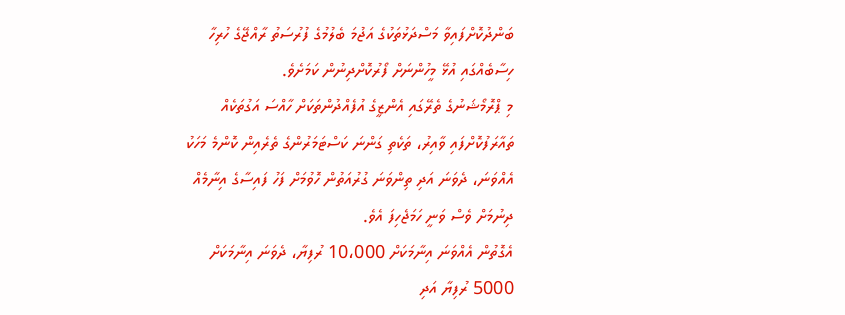ބަންދުކޮށްފައިވާ މަސްދަޅުތަކުގެ އަޖުމަ ބެލުމުގެ ފުރުސަތު ރާއްޖޭގެ ހުރިހާ ހިސާބެއްގައި އުޅޭ މީހުންނަށް ފޯރުކޮށްދިނުން ކަމަށެވެ.
މި ޕްރޮމޯޝަނުގެ ތެރޭގައި އެންޒީގެ އުފެއްދުންތަކަށް ހާއްސަ އަގުތަކެއް ތައާރަފުކޮށްފައި ވާއިރު، ތަކެތި ގަންނަ ކަސްޓަމަރުންގެ ތެރެއިން ކޮންމެ މަހަކު އެއްވަނަ، ދެވަނަ އަދި ތިންވަނަ ގުރުއަތުން ހޮވުމަށް ފަހު ފައިސާގެ އިނާމެއް ދިނުމަށް ވެސް ވަނީ ހަމަޖެހިފަ އެވެ.
އެގޮތުން އެއްވަނަ އިނާމަކަށް 10،000 ރުފިޔާ، ދެވަނަ އިނާމަކަށް 5000 ރުފިޔާ އަދި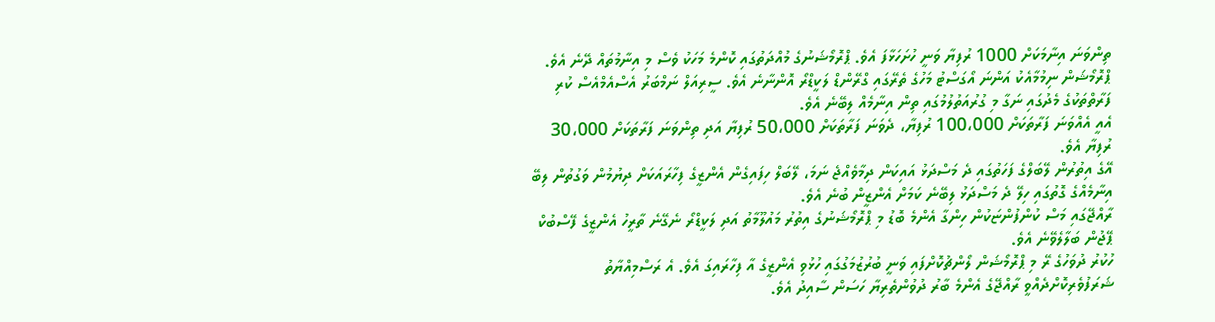ތިންވަނަ އިނާމަކަށް 1000 ރުފިޔާ ވަނީ ހުށަހަޅާފަ އެވެ. ޕްރޮމޯޝަނުގެ މުއްދަތުގައި ކޮންމެ މަހަކު ވެސް މި އިނާމުތައް ދޭނެ އެވެ.
ޕްރޮމޯޝަން ނިމުމާއެކު އަންނަ އޯގަސްޓު މަހުގެ ތެރޭގައި ގްރޭންޑް ލަކީޑްރޯ އޮންނާނެ އެވެ. ސީރިއަލް ނަމްބަރު އެސްއެމްއެސް ކުރި ފަރާތްތަކުގެ މެދުގައި ނަގާ މި ގުރުއަތުލުމުގައި ތިން އިނާމެއް ލިބޭނެ އެވެ.
އެއީ އެއްވަނަ ފަރާތަކަށް 100،000 ރުފިޔާ، ދެވަނަ ފަރާތަކަށް 50،000 ރުފިޔާ އަދި ތިންވަނަ ފަރާތަކަށް 30،000 ރުފިޔާ އެވެ.
އޭގެ އިތުރުން ލޭބަލްގެ ފަހަތުގައި ދެ މަސްދަޅު އައިކަން ދިމާވެއްޖެ ނަމަ، ލޭބަލް ހިފައިގެން އެންޒީގެ ފިހާރައަކަށް ދިޔުމުން ވަގުތުން ލިބޭ އިނާމެއްގެ ގޮތުގައި ހިލޭ ދެ މަސްދަޅު ލިބޭނެ ކަމަށް އެންޒީން ބުނެ އެވެ.
ރާއްޖޭގައި މަސް ކުންފުންޏަކުން ހިންގާ އެންމެ ބޮޑު މި ޕްރޮމޯޝަނުގެ އިތުރު މައުލޫމާތު އަދި ލަކީޑްރޯ ނެގޭނެ ތާރީހު އެންޒީގެ ފޭސްބުކް ޕޭޖުން ބަލާލެވޭނެ އެވެ.
ހުކުރު ދުވަހުގެ ރޭ މި ޕްރޮމޯޝަން ލޯންޗުކޮށްފައި ވަނީ ބުރުޒުމަގުގައި ހުޅުވި އެންޒީގެ އާ ފިހާރައިގަ އެވެ. އެ ރަސްމިއްޔާތު ޝަރަފުވެރިކޮށްދެއްވީ ރާއްޖޭގެ އެންމެ ބާރު ދުވުންތެރިޔާ ހަސަން ސާއިދު އެވެ.